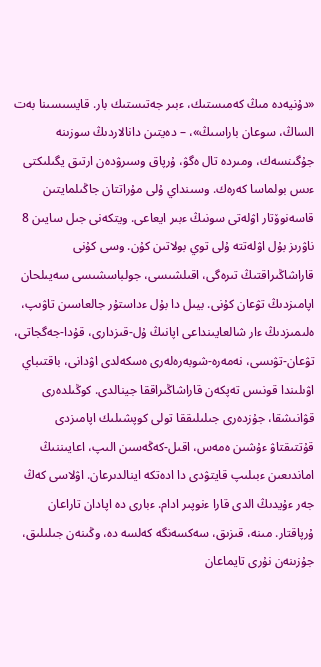«دۇنيەدە مىڭ كەمىستىك، ءبىر جەتىستىك بار. قايسىسىنا بەت الساڭ، سوعان باراسىڭ»، – دەيتىن دانالاردىڭ سوزىنە جۇگىنسەك، ومىردە تال ەگۋ، ۇرپاق وسىرۋدەن ارتىق يگىلىكتى ءىس بولماسا كەرەك. وسىنداي ۇلى مۇراتتان جاڭىلمايتىن قاسەنوۆتار اۋلەتى سونىڭ ءبىر ايعاعى. ويتكەنى جىل سايىن 8 ناۋرىز بۇل اۋلەتتە ۇلى توي بولاتىن كۇن. وسى كۇنى قاراشاڭىراقتىڭ تىرەگى، اقىلشىسى، جولباسشىسى سەيىلحان اپامىزدىڭ تۋعان كۇنى. بيىل دا بۇل ءداستۇر جالعاسىن تاۋىپ، ەلىمىزدىڭ ءار شالعايىنداعى اپانىڭ ۇل-قىزدارى، قۇدا-جەگجاتى، تۋعان-تۋىسى، نەمەرە-شوبەرەلەرى ەسكەلدى اۋدانى، باقتىباي اۋىلىندا قونىس تەپكەن قاراشاڭىراققا جينالدى. كوڭىلدەرى قۋانىشقا، جۇزدەرى جىلىلىققا تولى كوپشىلىك اپامىزدى قۇتتىقتاۋ ءۇشىن ەمەس، اقىل-كەڭەسىن الىپ، اعايىننىڭ اماندىعىن ءبىلىپ قايتۋدى دا ادەتكە اينالدىرعان. اۋلاسى كەڭ جەر ءۇيدىڭ الدى قارا ءنوپىر ادام. ءبارى دە اپادان تاراعان ۇرپاقتار. مىنە، قىزىق، سەكسەنگە كەلسە دە، وڭىنەن جىلىلىق، جۇزىنەن نۇرى تايماعان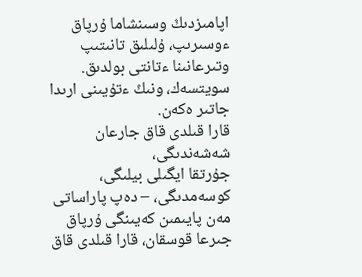اپامىزدىڭ وسىنشاما ۇرپاق ءوسىرىپ، ۇلىلىق تانىتىپ وتىرعانىنا ءتانتى بولدىق. سويتسەك، ونىڭ ءتۇيىنى ارىدا جاتىر ەكەن.
قارا قىلدى قاق جارعان شەشەندىگى،
جۇرتقا ايگىلى بيلىگى، كوسەمدىگى، – دەپ پاراساتى مەن پايىمىن كەيىنگى ۇرپاق جىرعا قوسقان، قارا قىلدى قاق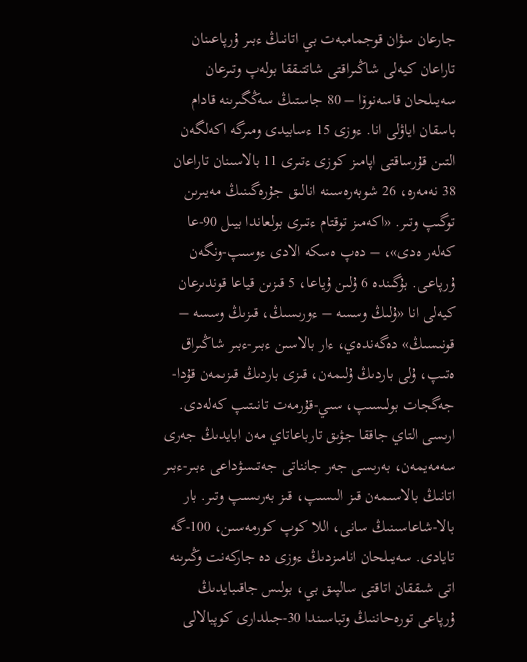جارعان سۋان قوجمامبەت بي اتانىڭ ءبىر ۇرپاعىنان تاراعان كيەلى شاڭىراقتى شاتتىققا بولەپ وتىرعان سەيىلحان قاسەنوۆا – 80 جاستىڭ سەڭگىرىنە قادام باسقان اياۋلى انا. ءوزى 15 ءسابيدى ومىرگە اكەلگەن التىن قۇرساقتى اپامىز كوزى ءتىرى 11 بالاسىنان تاراعان 38 نەمەرە، 26 شوبەرەسىنە انالىق جۇرەگىنىڭ مەيىرىن توگىپ وتىر. «اكەمىز توقتام ءتىرى بولعاندا بيىل 90-عا كەلەر ەدى»، – دەپ ەسكە الادى ءوسىپ-ونگەن ۇرپاعى. بۇگىندە 6 ۇلىن ۇياعا، 5 قىزىن قياعا قوندىرعان كيەلى انا «ۇلىڭ وسسە – ءورىسىڭ، قىزىڭ وسسە – قونىسىڭ» دەگەندەي، ءار بالاسىن ءبىر-ءبىر شاڭىراق ەتىپ، ۇلى باردىڭ ۇلىمەن، قىزى باردىڭ قىزىمەن قۇدا-جەگجات بولىسىپ، سىي-قۇرمەت تانىتىپ كەلەدى. ارىسى التاي جاققا جۋىق تارباعاتاي مەن ابايدىڭ جەرى سەمەيمەن، بەرىسى جەر جانناتى جەتىسۋداعى ءبىر-ءبىر اتانىڭ بالاسىمەن قىز الىسىپ، قىز بەرىسىپ وتىر. بار بالا-شاعاسىنىڭ سانى، اللا كوپ كورمەسىن، 100-گە تايادى. سەيىلحان انامىزدىڭ ءوزى دە جاركەنت وڭىرىنە اتى شىققان اتاقتى سالپىق بي، بولىس جاقىبايدىڭ ۇرپاعى تورەحاننىڭ وتباسىندا 30-جىلدارى كوپبالالى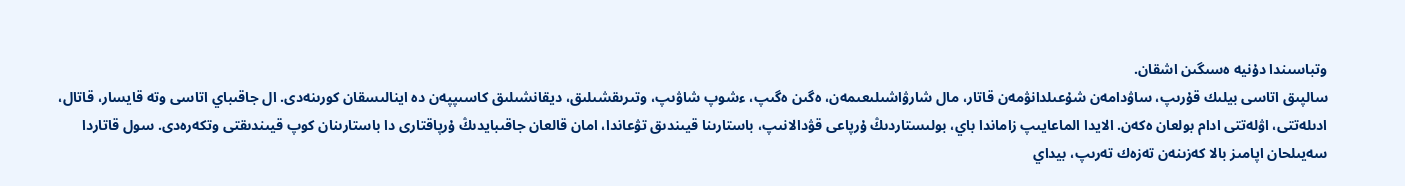وتباسىندا دۇنيە ەسىگىن اشقان.
سالپىق اتاسى بيلىك قۇرىپ، ساۋدامەن شۇعىلدانۋمەن قاتار، مال شارۋاشىلىعىمەن، ەگىن ەگىپ، ءشوپ شاۋىپ، وتىرىقشىلىق، ديقانشىلىق كاسىپپەن دە اينالىسقان كورىنەدى. ال جاقىباي اتاسى وتە قايسار، قاتال، ادىلەتتى، اۋلەتتى ادام بولعان ەكەن. الايدا الماعايىپ زاماندا باي، بولىستاردىڭ ۇرپاعى قۋدالانىپ، باستارىنا قيىندىق تۋعاندا، امان قالعان جاقىبايدىڭ ۇرپاقتارى دا باستارىنان كوپ قيىندىقتى وتكەرەدى. سول قاتاردا سەيىلحان اپامىز بالا كەزىنەن تەزەك تەرىپ، بيداي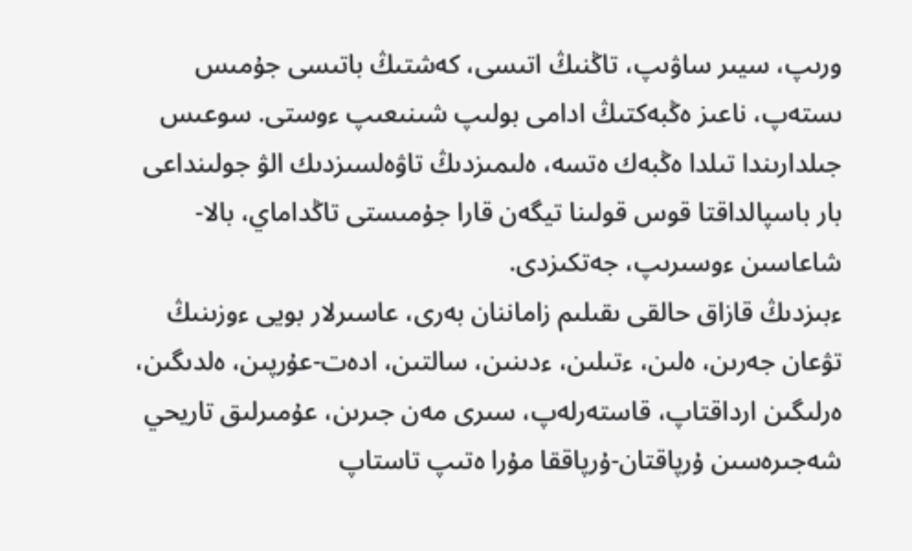ورىپ، سيىر ساۋىپ، تاڭنىڭ اتىسى، كەشتىڭ باتىسى جۇمىس ىستەپ، ناعىز ەڭبەكتىڭ ادامى بولىپ شىنىعىپ ءوستى. سوعىس جىلدارىندا تىلدا ەڭبەك ەتسە، ەلىمىزدىڭ تاۋەلسىزدىك الۋ جولىنداعى بار باسپالداقتا قوس قولىنا تيگەن قارا جۇمىستى تاڭداماي، بالا-شاعاسىن ءوسىرىپ، جەتكىزدى.
ءبىزدىڭ قازاق حالقى ىقىلىم زاماننان بەرى، عاسىرلار بويى ءوزىنىڭ تۋعان جەرىن، ەلىن، ءتىلىن، ءدىنىن، سالتىن، ادەت-عۇرپىن، ەلدىگىن، ەرلىگىن ارداقتاپ، قاستەرلەپ، سىرى مەن جىرىن، عۇمىرلىق تاريحي شەجىرەسىن ۇرپاقتان-ۇرپاققا مۇرا ەتىپ تاستاپ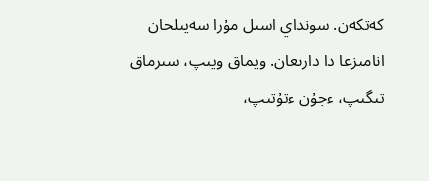كەتكەن. سونداي اسىل مۇرا سەيىلحان انامىزعا دا دارىعان. ويماق ويىپ، سىرماق تىگىپ، ءجۇن ءتۇتىپ،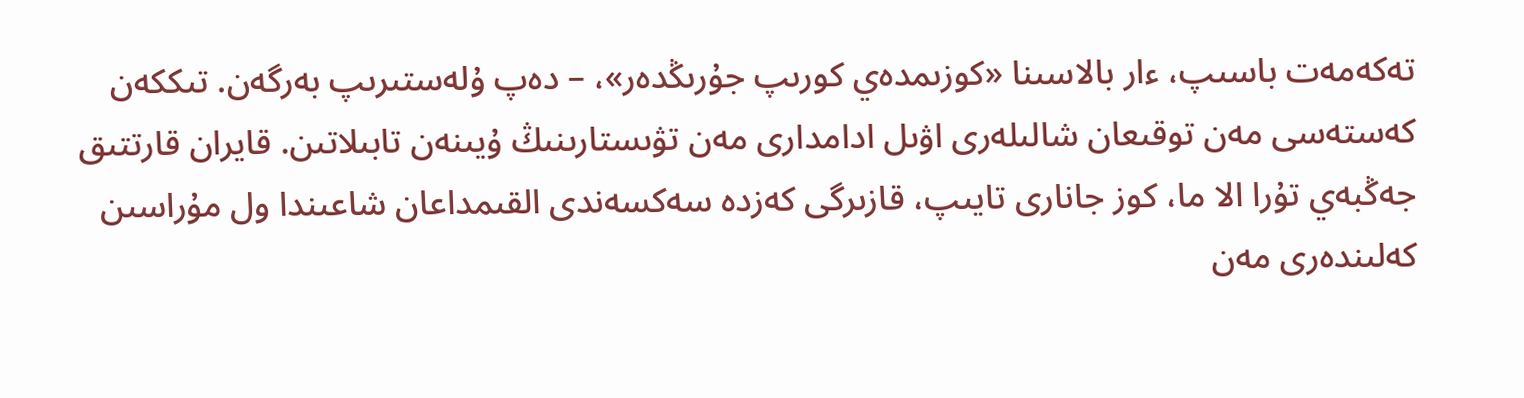تەكەمەت باسىپ، ءار بالاسىنا «كوزىمدەي كورىپ جۇرىڭدەر»، – دەپ ۇلەستىرىپ بەرگەن. تىككەن كەستەسى مەن توقىعان شالىلەرى اۋىل ادامدارى مەن تۋىستارىنىڭ ۇيىنەن تابىلاتىن. قايران قارتتىق جەڭبەي تۇرا الا ما، كوز جانارى تايىپ، قازىرگى كەزدە سەكسەندى القىمداعان شاعىندا ول مۇراسىن كەلىندەرى مەن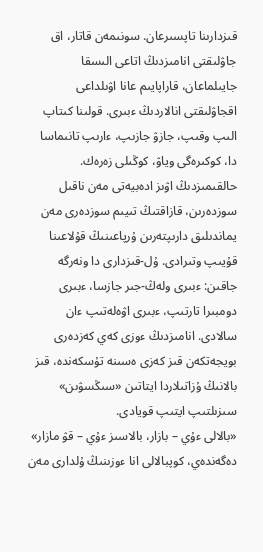قىزدارىنا تاپسىرعان. سونىمەن قاتار، اق جاۋلىقتى انامىزدىڭ اتاعى الىسقا جايىلماعان، قاراپايىم عانا اۋىلداعى اقجاۋلىقتى انالاردىڭ ءبىرى. قولىنا كىتاپ الىپ وقىپ، جازۋ جازىپ، ءارىپ تانىماسا دا، كوكىرەگى وياۋ، كوڭىلى زەرەك. حالقىمىزدىڭ اۋىز ادەبيەتى مەن ناقىل سوزدەرىن، قازاقتىڭ تىيىم سوزدەرى مەن يماندىلىق دارىپتەرىن ۇرپاعىنىڭ قۇلاعىنا قۇيىپ وتىرادى. ۇل-قىزدارى دا ونەرگە جاقىن: ءبىرى ولەڭ-جىر جازسا، ءبىرى دومبىرا تارتىپ، ءبىرى اۋەلەتىپ ءان سالادى. انامىزدىڭ ءوزى كەي كەزدەرى بويجەتكەن قىز كەزى ەسىنە تۇسكەندە، قىز بالانىڭ ۇزاتىلاردا ايتاتىن «سىڭسۋىن» سىزىلتىپ ايتىپ قويادى.
«بالالى ءۇي – بازار، بالاسىز ءۇي – قۋ مازار» دەگەندەي، كوپبالالى انا ءوزىنىڭ ۇلدارى مەن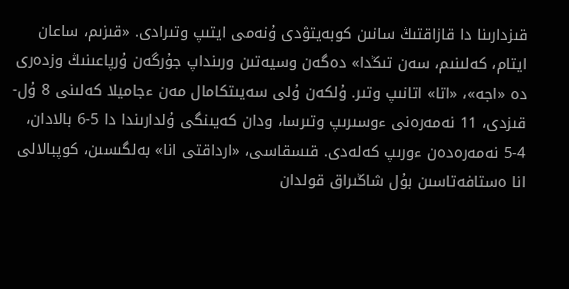قىزدارىنا دا قازاقتىڭ سانىن كوبەيتۋدى ۇنەمى ايتىپ وتىرادى. «قىزىم، ساعان ايتام، كەلىنىم، سەن تىڭدا» دەگەن وسيەتىن ورىنداپ جۇرگەن ۇرپاعىنىڭ وزدەرى دە «اجە»، «اتا» اتانىپ وتىر. ۇلكەن ۇلى سەيىتكامال مەن ءجاميلا كەلىنى 8 ۇل-قىزدى، 11 نەمەرەنى ءوسىرىپ وتىرسا، ودان كەيىنگى ۇلدارىندا دا 5-6 بالادان، 4-5 نەمەرەدەن ءورىپ كەلەدى. قىسقاسى، «ارداقتى انا» بەلگىسىن، كوپبالالى انا ەستافەتاسىن بۇل شاڭىراق قولدان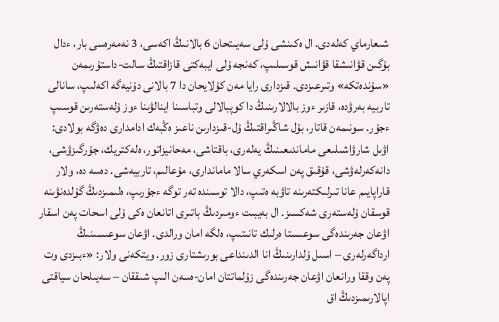شىعارماي كەلەدى. ال ەكىنشى ۇلى سەيىتحان 6 بالانىڭ اكەسى، 3 نەمەرەسى بار، ءدال بۇگىن قۋانىشقا قۋانىش قوسىلىپ، كەنجە ۇلى ايبەكتى قازاقتىڭ سالت-داستۇرىمەن «سۇندەتكە» وتىرعىزدى. قىزدارى رايا مەن كۇلايحان دا 7 بالانى دۇنيەگە اكەلىپ، سانالى تاربيە بەرۋدە، قازىر ءوز بالالارىنىڭ دا كوپبالالى وتباسىنا اينالۋىنا ءوز ۇلەستەرىن قوسىپ ءجۇر. سونىمەن قاتار، بۇل شاڭىراقتىڭ ۇل-قىزدارىن ناعىز ەڭبەك ادامدارى دەۋگە بولادى: اۋىل شارۋاشىلىعى ماماندىعىنىڭ يەلەرى، باقتاشى، مەحانيزاتور، ەلەكتريك، جۇرگىزۋشى، دانەكەرلەۋشى، قۇقىق پەن اسكەري سالا ماماندارى، مۇعالىم، تاربيەشى. دەسە دە، ولار قاراپايىم عانا تىرلىكتەرىنە تاۋبە ەتىپ، دالا توسىندە تەر توگە ءجۇرىپ، ەلىمىزدىڭ گۇلدەنۋىنە قوسقان ۇلەستەرى شەكسىز. ال بەيبىت ءومىردىڭ باتىرى اتانعان ەكى ۇلى اسحات پەن اسقار اۋعان جەرىندەگى سوعىستا ەرلىك تانىتىپ، ەلگە امان ورالدى. اۋعان سوعىسىنىڭ ارداگەرلەرى – اسىل ۇلدارىنىڭ انا الدىنداعى بورىشتارى زور. ويتكەنى ولار: «ءبىزدى وت پەن وققا ورانعان اۋعان جەرىندەگى زۇلماتتان امان-ەسەن الىپ شىققان – سەيىلحان سياقتى اپالارىمىزدىڭ اق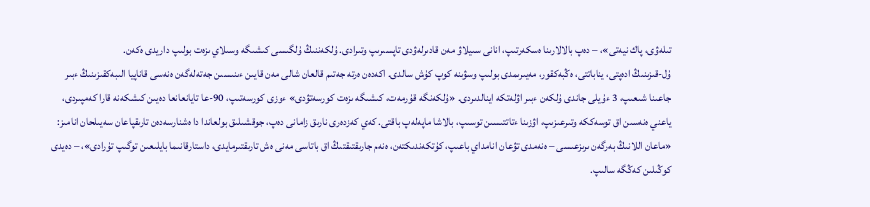تىلەۋى، پاك نيەتى»، – دەپ بالالارىنا ەسكەرتىپ، انانى سىيلاۋ مەن قادىرلەۋدى تاپسىرىپ وتىرادى. ۇلكەننىڭ ۇلگىسى كىشىگە وسىلاي ىزەت بولىپ داريدى ەكەن.
ۇل-قىزىنىڭ ادەپتى، يناباتتى، ەڭبەكقور، مەيىرىمدى بولىپ وسۋىنە كوپ كۇش سالدى. اكەدەن ەرتە جەتىم قالعان شالى مەن قايىن ءىنىسىن جەتەلەگەن ەنەسى قاناپيا الىبەكقىزىنىڭ ءبىر جاعىنا شىعىپ، 3 ءۇيلى جاندى ۇلكەن ءبىر اۋلەتكە اينالدىردى. «ۇلكەنگە قۇرمەت، كىشىگە ىزەت كورسەتۋدى» ءوزى كورسەتىپ، 90-عا تايانعانعا دەيىن كىشكەنە قارا كەمپىردى، ياعني ەنەسىن اق توسەككە وتىرعىزىپ، اۋزىنا ءتاتتىسىن توسىپ، بالاشا ماپەلەپ باقتى. كەي كەزدەرى نارىق زامانى دەپ، جوقشىلىق بولعاندا دا ەشنارسەدەن تارىقپاعان سەيىلحان انامىز: «ماعان اللانىڭ بەرگەن ىرىزعىسى – ەنەمدى تۋعان انامداي باعىپ، كۇتكەندىكتەن، ەنەم جارىقتىقتىڭ اق باتاسى مەنى ەش تارىقتىرمايدى، داستارقانىما بايلىعىن توگىپ تۇرادى»، – دەيدى كوڭىلىن كەڭگە سالىپ.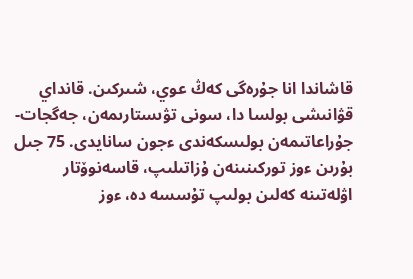قاشاندا انا جۇرەگى كەڭ عوي، شىركىن. قانداي قۋانىشى بولسا دا، سونى تۋىستارىمەن، جەگجات-جۇراعاتىمەن بولىسكەندى ءجون سانايدى. 75 جىل بۇرىن ءوز توركىنىنەن ۇزاتىلىپ، قاسەنوۆتار اۋلەتىنە كەلىن بولىپ تۇسسە دە، ءوز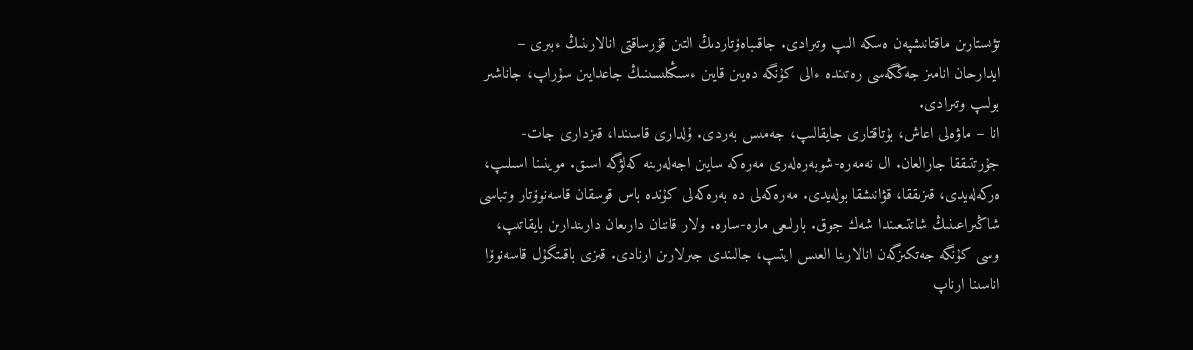تۋىستارىن ماقتانىشپەن ەسكە الىپ وتىرادى. جاقىباەۆتاردىڭ التىن قۇرساقتى انالارىنىڭ ءبىرى – ايدارحان انامىز جەڭگەسى رەتىندە ءالى كۇنگە دەيىن قايىن ءسىڭىلىسىنىڭ جاعدايىن سۇراپ، جاناشىر بولىپ وتىرادى.
انا – ماۋەلى اعاش، بۇتاقتارى جايقالىپ، جەمىس بەردى. ۇلدارى قاسىندا، قىزدارى جات-جۇرتتىققا جارالعان. ال نەمەرە-شوبەرەلەرى مەرەكە سايىن اجەلەرىنە كەلۋگە اسىق. موينىنا اسىلىپ، ەركەلەيدى، قىزىققا، قۋانىشقا بولەيدى. مەرەكەلى دە بەرەكەلى كۇندە باس قوسقان قاسەنوۆتار وتباسى شاڭىراعىنىڭ شاتتىعىندا شەك جوق. بارلىعى مارە-سارە. ولار قاننان دارىعان دارىندارىن بايقاتىپ، وسى كۇنگە جەتكىزگەن انالارىنا العىس ايتىپ، جالىندى جىرلارىن ارنادى. قىزى باقىتگۇل قاسەنوۆا اناسىنا ارناپ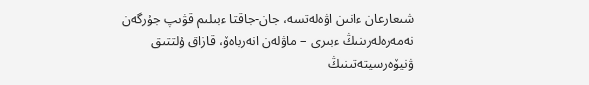شىعارعان ءانىن اۋەلەتسە، جان-جاقتا ءبىلىم قۋىپ جۇرگەن نەمەرەلەرىنىڭ ءبىرى – ماۋلەن انەرباەۆ، قازاق ۇلتتىق ۋنيۆەرسيتەتىنىڭ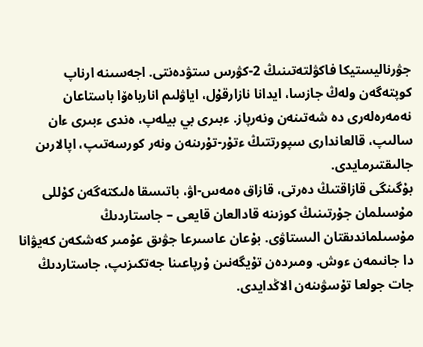جۋرناليستيكا فاكۋلتەتىنىڭ 2-كۋرس ستۋدەنتى. اجەسىنە ارناپ كوپتەگەن ولەڭ جازسا، ايدانا نازارقۇل، اياۋلىم انارباەۆا باستاعان نەمەرەلەرى دە شەتىنەن ونەرپاز. ءبىرى بي بيلەپ، ەندى ءبىرى ءان سالىپ، قالعاندارى سپورتتىڭ ءتۇر-تۇرىنەن ونەر كورسەتىپ، اپالارىن جالىقتىرمايدى.
بۇگىنگى قازاقتىڭ دەرتى، قازاق ەمەس-اۋ، باتىسقا ەلىكتەگەن كۇللى مۇسىلمان جۇرتىنىڭ كوزىنە قادالعان قايعى – جاستاردىڭ مۇسىلماندىقتان الىستاۋى. بۇعان عاسىرعا جۋىق عۇمىر كەشكەن كەيۋانا دا جانىمەن ءوش. ومىردەن تۇيگەنىن ۇرپاعىنا جەتكىزىپ، جاستاردىڭ جات جولعا تۇسۋىنەن الاڭدايدى.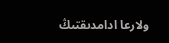ولارعا ادامدىقتىڭ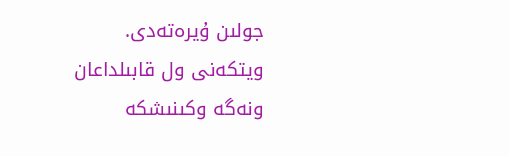جولىن ۇيرەتەدى. ويتكەنى ول قابىلداعان ونەگە وكىنىشكە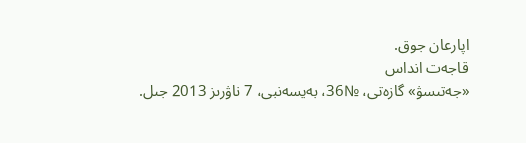اپارعان جوق.
قاجەت انداس
«جەتىسۋ» گازەتى، №36، بەيسەنبى، 7 ناۋرىز 2013 جىل.